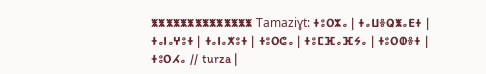ⵥⵥⵥⵥⵥⵥⵥⵥⵥⵥⵥⵥⵥⵥ Tamaziɣt: ⵜⵓⵔⵣⴰ | ⵜⴰⵡⴻⵕⵥⴰⴹⵜ | ⵜⴰⵏⴰⵖⵓⵜ | ⵜⴰⵏⴰⵅⵓⵜ | ⵜⵓⵔⵛⴰ | ⵜⵓⵎⴼⴰⴼⵢⴰ | ⵜⵓⵔⵀⴻⵜ | ⵜⵓⵔⵃⴰ // turza |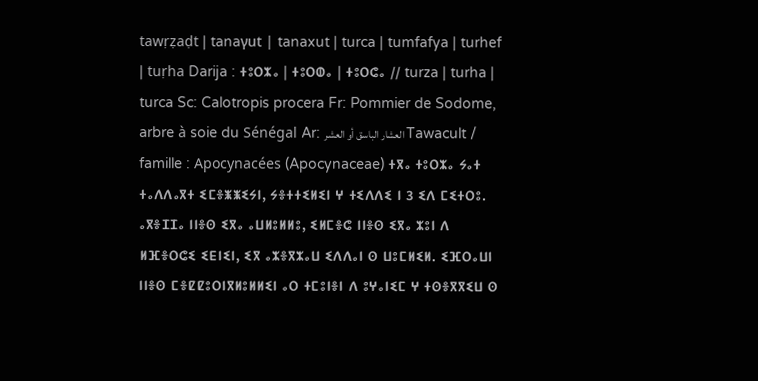tawṛẓaḍt | tanaγut | tanaxut | turca | tumfafya | turhef | tuṛha Darija : ⵜⵓⵔⵣⴰ | ⵜⵓⵔⵀⴰ | ⵜⵓⵔⵛⴰ // turza | turha | turca Sc: Calotropis procera Fr: Pommier de Sodome, arbre à soie du Sénégal Ar: العشار الباسق أو العشر Tawacult / famille : Apocynacées (Apocynaceae) ⵜⴳⴰ ⵜⵓⵔⵣⴰ ⵢⴰⵜ ⵜⴰⴷⴷⴰⴳⵜ ⵉⵎⴻⵥⵥⵉⵢⵏ, ⵢⴻⵜⵜⵉⵍⵉⵏ ⵖ ⵜⵉⴷⴷⵉ ⵏ 3 ⵉⴷ ⵎⵉⵜⵔⵓ. ⴰⴳⴻⵊⵊⴰ ⵏⵏⴻⵙ ⵉⴳⴰ ⴰⵡⵍⵓⵍⵍⵓ, ⵉⵍⵎⴻⵛ ⵏⵏⴻⵙ ⵉⴳⴰ ⵣⵓⵏ ⴷ ⵍⴼⴻⵔⵛⵉ ⵉⴹⵏⵉⵏ, ⵉⴳ ⴰⵣⴻⴳⵣⴰⵡ ⵉⴷⴷⴰⵏ ⵙ ⵡⵓⵎⵍⵉⵍ. ⵉⴼⵔⴰⵡⵏ ⵏⵏⴻⵙ ⵎⴻⵇⵇⵓⵔⵏⴳⵍⵓⵍⵍⵉⵏ ⴰⵔ ⵜⵎⵓⵏⴻⵏ ⴷ ⵓⵖⴰⵏⵉⵎ ⵖ ⵜⵙⴻⴳⴳⵉⵡ ⵙ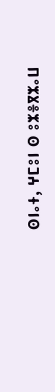ⵙⵏⴰⵜ, ⵖⵎⵓⵏ ⵙ ⵓⵣⴻⴳⵣⴰⵡ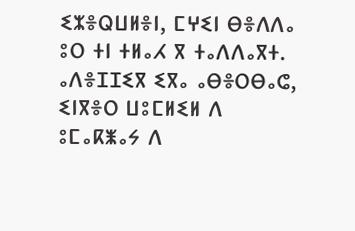ⵉⵣⴻⵕⵡⵍⴻⵏ, ⵎⵖⵉⵏ ⴱⴻⴷⴷⴰ ⵓⵔ ⵜⵏ ⵜⵍⴰⵃ ⴳ ⵜⴰⴷⴷⴰⴳⵜ. ⴰⴷⴻⵊⵊⵉⴳ ⵉⴳⴰ ⴰⴱⴻⵔⴱⴰⵛ, ⵉⵏⴳⴻⵔ ⵡⵓⵎⵍⵉⵍ ⴷ ⵓⵎⴰⴽⵥⴰⵢ ⴷ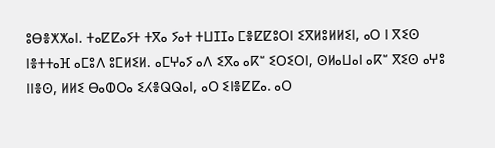ⵓⴱⴻⵅⵅⴰⵏ. ⵜⴰⵇⵇⴰⵢⵜ ⵜⴳⴰ ⵢⴰⵜ ⵜⵡⵊⵊⴰ ⵎⴻⵇⵇⵓⵔⵏ ⵉⴳⵍⵓⵍⵍⵉⵏ, ⴰⵔ ⵏ ⴳⵉⵙ ⵏⴻⵜⵜⴰⴼ ⴰⵎⵓⴷ ⵓⵎⵍⵉⵍ. ⴰⵎⵖⴰⵢ ⴰⴷ ⵉⴳⴰ ⴰⴽⵯ ⵉⵔⵉⵔⵏ, ⵙⵍⴰⵡⴰⵏ ⴰⴽⵯ ⴳⵉⵙ ⴰⵖⵓ ⵏⵏⴻⵙ, ⵍⵍⵉ ⴱⴰⵀⵔⴰ ⵉⵃⴻⵕⵕⴰⵏ, ⴰⵔ ⵉⵏⴻⵇⵇⴰ. ⴰⵔ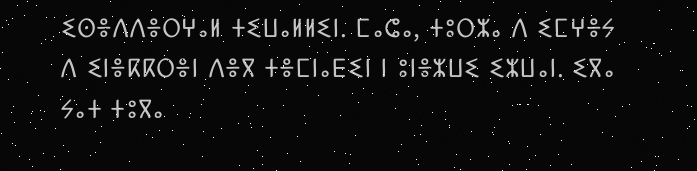ⵉⵙⴻⴷⴷⴻⵔⵖⴰⵍ ⵜⵉⵡⴰⵍⵍⵉⵏ. ⵎⴰⵛⴰ, ⵜⵓⵔⵣⴰ ⴷ ⵉⵎⵖⴻⵢ ⴷ ⵉⵏⴻⴽⴽⵔⴻⵏ ⴷⴻⴳ ⵜⴻⵎⵏⴰⴹⵉⵏ ⵏ ⵓⵏⴻⵣⵡⵉ ⵉⵣⵡⴰⵏ. ⵉⴳⴰ ⵢⴰⵜ ⵜⵓⴳⴰ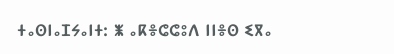ⵜⴰⵙⵏⴰⵊⵢⴰⵏⵜ: ⵥ ⴰⴽⴻⵛⵛⵓⴷ ⵏⵏⴻⵙ ⵉⴳⴰ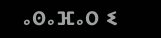ⴰⵙⴰⴼⴰⵔ ⵉ